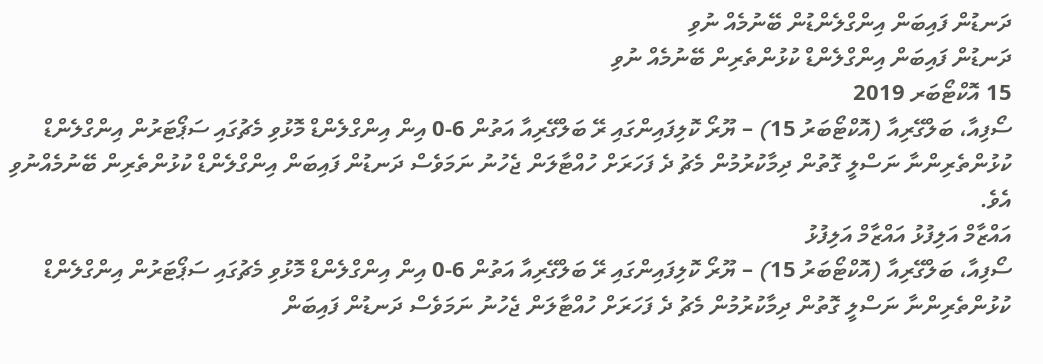ދަނޑުން ފައިބަން އިންގްލެންޑުން ބޭނުމެއް ނުވި
ދަނޑުން ފައިބަން އިންގްލެންޑް ކުޅުންތެރިން ބޭނުމެއް ނުވި
15 އޮކްޓޯބަރ 2019
ސޯފިއާ، ބަލްގޭރިއާ (އޮކްޓޯބަރު 15) – ޔޫރޯ ކޮލިފައިންގައި ރޭ ބަލްގޭރިއާ އަތުން 6-0 އިން އިންގްލެންޑް މޮޅުވި މެޗުގައި ސަޕޯޓަރުން އިންގްލެންޑް ކުޅުންތެރިންނާ ނަސްލީ ގޮތުން ދިމާކުރުމުން މެޗު ދެ ފަހަރަށް ހުއްޓާލަން ޖެހުނު ނަމަވެސް ދަނޑުން ފައިބަން އިންގްލެންޑް ކުޅުންތެރިން ބޭނުމެއްނުވި އެވެ.
އައްޒާމް އަލިފުޅު އައްޒާމް އަލިފުޅު
ސޯފިއާ، ބަލްގޭރިއާ (އޮކްޓޯބަރު 15) – ޔޫރޯ ކޮލިފައިންގައި ރޭ ބަލްގޭރިއާ އަތުން 6-0 އިން އިންގްލެންޑް މޮޅުވި މެޗުގައި ސަޕޯޓަރުން އިންގްލެންޑް ކުޅުންތެރިންނާ ނަސްލީ ގޮތުން ދިމާކުރުމުން މެޗު ދެ ފަހަރަށް ހުއްޓާލަން ޖެހުނު ނަމަވެސް ދަނޑުން ފައިބަން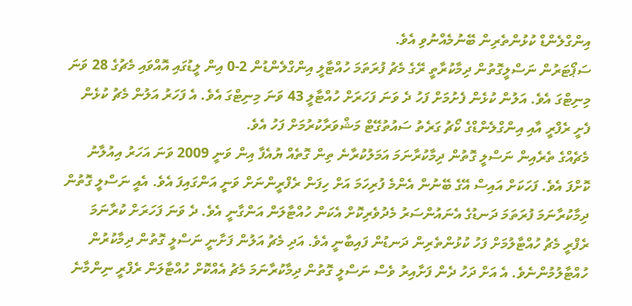އިންގްލެންޑް ކުޅުންތެރިން ބޭނުމެއްނުވި އެވެ.
ސަޕޯޓަރުން ނަސްލީގޮތުން ދިމާކުރާތީ ރޭގެ މެޗު ފުރަތަމަ ހުއްޓާލީ އިންގްލެންޑުން 2-0 އިން ލީޑުގައި އޮއްވައި މެޗުގެ 28 ވަނަ މިނިޓްގަ އެވެ. އަލުން ކުޅެން ފެށުމަށް ފަހު ދެ ވަނަ ފަހަރަށް ހުއްޓާލީ 43 ވަނަ މިނިޓްގަ އެވެ. އެ ފަހަރު އަލުން މެޗު ކުޅެން ފެށީ ރެފްރީ އާއި އިންގްލެންޑްގެ ކޯޗު ގަރެތު ސައުތުގޭޓް މަޝްވަރާކުރުމަށް ފަހު އެވެ.
މެޗެއްގެ ތެރެއިން ނަސްލީ ގޮތުން ދިމާކުރާނަމަ އަމަލުކުރާނެ ތިން ގޮތެއް ޔުއެފާ އިން ވަނީ 2009 ވަނަ އަހަރު އިއުލާނު ކޮށްފަ އެވެ. ފަހަކަށް އައިސް އޭގެ ބޭނުން އެންމެ ފުރިހަމަ އަށް ހިފަން ރެފްރީންނަށް ވަނީ އަންގައިފަ އެވެ. އެއީ ނަސްލީ ގޮތުން ދިމާކުރާނަމަ ފުރަތަމަ ދަނޑުގެ އެނައުންސަރު މެދުވެރިކޮށް އެކަން ހުއްޓާލަން އަންގާނީ އެވެ. ދެ ވަނަ ފަހަރަށް ކުރާނަމަ ރެފްރީ މެޗު ހުއްޓާލުމަށް ފަހު ކުޅުންތެރިން ދަނޑުން ފައިބާނީ އެވެ. އަދި މެޗު އަލުން ފަށާނީ ނަސްލީ ގޮތުން ދިމާކުރުން ހުއްޓާލުމުންނެވެ. އެ އަށް ދަހު ދެން ފަށާއިރު ވެސް ނަސްލީ ގޮތުން ދިމާކުރާނަމަ މެޗު އެއްކޮށް ހުއްޓާލަން ރެފްރީ ނިންމާނެ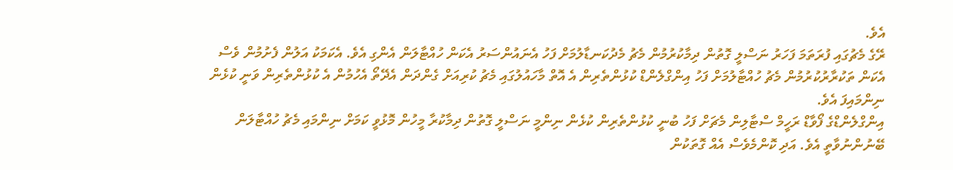އެވެ.
ރޭގެ މެޗުގައި ފުރަތަމަ ފަހަރު ނަސްލީ ގޮތުން ދިމާކުރުމުން މެޗު މެދުކަނޑާލުމަށް ފަހު އެނައުންސަރު އެކަން ހުއްޓާލަން އެންގި އެވެ. އެކަމަކު އަލުން ފެށުމުން ވެސް އެކަން ތަކުރާރުކުރުމުން މެޗު ހުއްޓާލުމަށް ފަހު އިންގްލެންޑް ކުޅުންތެރިން އެ އޮތް މާހައުލުގައި މެޗު ކުރިއަށް ގެންދަން އެދޭތޯ އެހުމުން އެ ކުޅުންތެރިން ވަނީ ކުޅެން ނިންމައިފަ އެވެ.
އިންގްލެންޑްގެ ފޯވާޑް ރަހީމް ސްޓާލިން މެޗަށް ފަހު ބުނީ ކުޅުންތެރިން ކުޅެން ނިންމީ ނަސްލީ ގޮތުން ދިމާކުރާ މީހުން މޮޅުވީ ކަމަށް ނިންމައި މެޗު ހުއްޓާލަން ބޭނުންނުވާތީ އެވެ. އަދި ކޮންމެވެސް އެއް ގޮތަކުން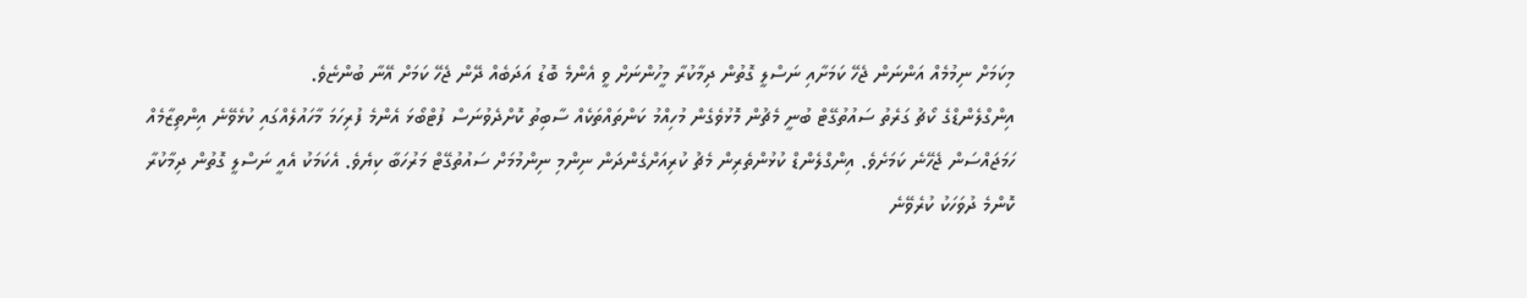މިކަމަށް ނިމުމެއް އަންނަން ޖެހޭ ކަމަށާއި ނަސްލީ ގޮތުން ދިމާކުރާ މީހުންނަށް ވީ އެންމެ ބޮޑު އަދަބެއް ދޭން ޖެހޭ ކަމަށް އޭނާ ބުންޏެވެ.
އިންގްލެންޑްގެ ކޯޗު ގަރެތު ސައުތުގޭޓް ބުނީ މެޗުން މޮޅުވެގެން މުހިއްމު ކަންތައްތަކެއް ސާބިތު ކޮށްދެވުނަސް ފުޓްބޯޅަ އެންމެ ފުރިހަމަ މާހައުލެއްގައި ކުޅެވޭނެ އިންތިޒާމެއް ހަމަޖައްސަން ޖެހޭނެ ކަމަށެވެ. އިންގްލެންޑް ކުޅުންތެރިން މެޗު ކުރިއަށްގެންދަން ނިންމި ނިންމުމަށް ސައުތުގޭޓް މަރުހަބާ ކިޔެވެ. އެކަމަކު އެއީ ނަސްލީ ގޮތުން ދިމާކުރާ ކޮންމެ ދުވަހަކު ކުރެވޭނެ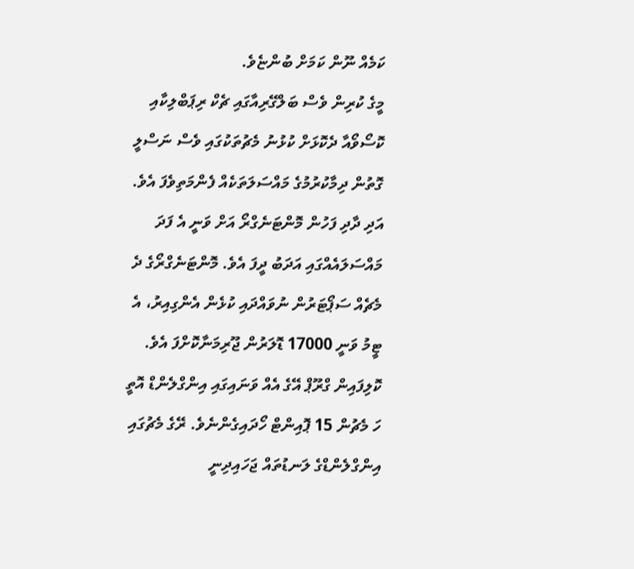ކަމެއް ނޫން ކަމަށް ބުންޏެވެ.
މީގެ ކުރިން ވެސް ބަލްގޭރިއާގައި ޗެކް ރިޕަބްލިކާއި ކޮސޯވޯއާ ދެކޮޅަށް ކުޅުނު މެޗުތަކުގައި ވެސް ނަސްލީ ގޮތުން ދިމާކުރުމުގެ މައްސަލަތަކެއް ފެންމަތިވެފަ އެވެ. އަދި ދާދި ފަހުން މޮންޓަނެގްރޯ އަށް ވަނީ އެ ފަދަ މައްސަލައެއްގައި އަދަބު ދީފަ އެވެ. މޮންޓަނެގްރޯގެ ދެ މެޗެއް ސަޕޯޓަރުން ނުވައްދައި ކުޅެން އެންގިއިރު، އެ ޓީމު ވަނީ 17000 ޑޮލަރުން ޖޫރިމަނާކޮށްފަ އެވެ.
ކޮލިފައިން ގްރޫޕް އޭގެ އެއް ވަނައިގައި އިންގްލެންޑް އޮތީ ހަ މެޗުން 15 ޕޮއިންޓް ހޯދައިގެންނެވެ. ރޭގެ މެޗުގައި އިންގްލެންޑްގެ ލަނޑުތައް ޖަހައިދިނީ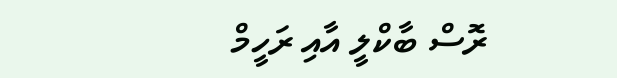ރޮސް ބާކްލީ އާއި ރަހީމް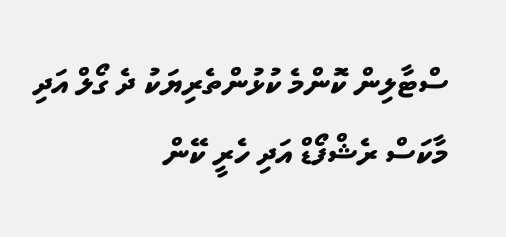ސްޓާލިން ކޮންމެ ކުޅުންތެރިޔަކު ދެ ގޯލް އަދި މާކަސް ރެޝްފޯޑް އަދި ހެރީ ކޭން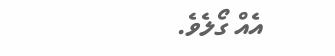އެއް ގޯލެވެ.